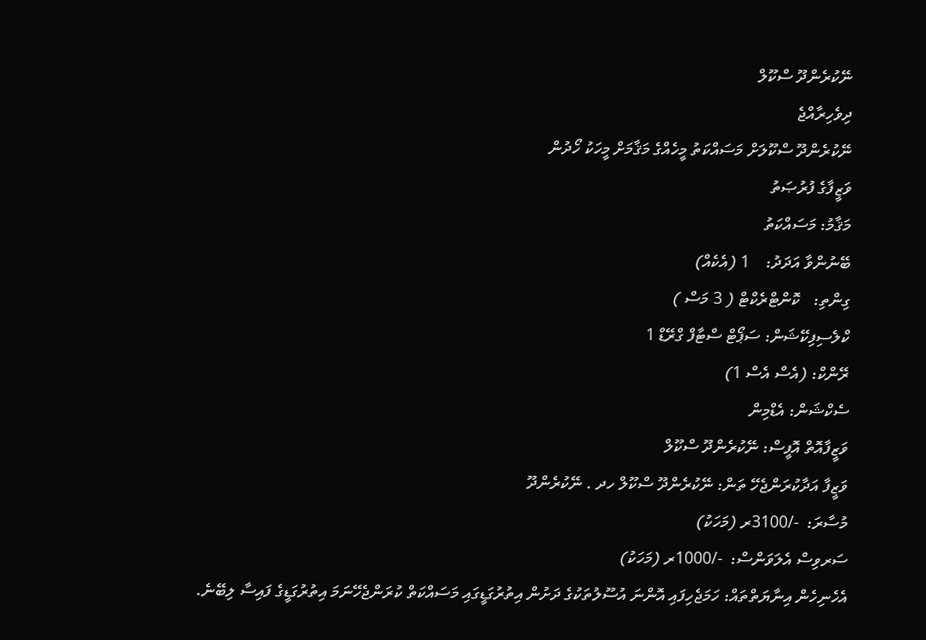ނޭކުރެންދޫ ސްކޫލް
ދިވެހިރާއްޖެ
ނޭކުރެންދޫ ސްކޫލަށް މަސައްކަތު މީހެއްގެ މަޤާމަށް މީހަކު ހޯދުން
ވަޒީފާގެ ފުރުޞަތު
މަޤާމު: މަސައްކަތު
ބޭނުންވާ އަދަދު:    1 (އެކެއް)
ގިންތި:   ކޮންޓްރެކްޓް ( 3 މަސް )
ކްލެސިފިކޭޝަން: ސަޕޯޓް ސްޓާފް ގްރޭޑް 1
ރޭންކް: (އެސް އެސް 1)
ސެކްޝަން: އެޑްމިން
ވަޒީފާއޮތް އޮފީސް: ނޭކުރެންދޫ ސްކޫލް
ވަޒީފާ އަދާކުރަންޖެހޭ ތަން: ނޭކުރެންދޫ ސްކޫލް ހދ . ނޭކުރެންދޫ
މުސާރަ:  -/3100ރ (މަހަކު)
ސަރވިސް އެލަވަންސް:  -/1000ރ (މަހަކު)
އެހެނިހެން އިނާޔަތްތައް: ހަމަޖެހިފައި އޮންނަ އުސޫލުތަކުގެ ދަށުން އިތުރުގަޑީގައި މަސައްކަތް ކުރަންޖެހޭނަމަ އިތުރުގަޑީގެ ފައިސާ ލިބޭނެ.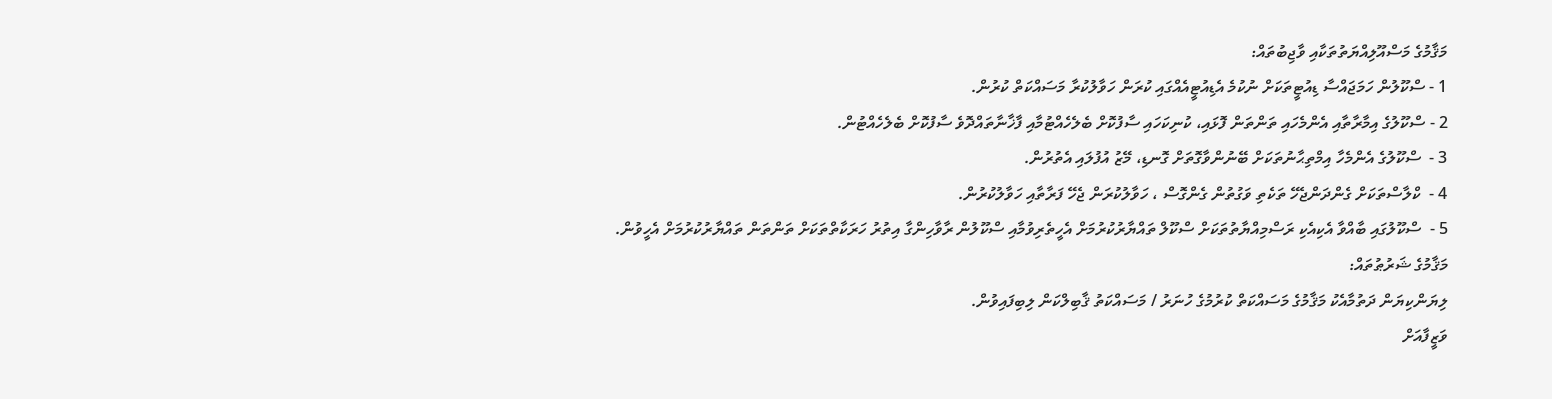މަޤާމުގެ މަސްއޫލިއްޔަތުތަކާއި ވާޖިބުތައް:
1 - ސްކޫލުން ހަމަޖައްސާ ޑިއުޓީތަކަށް ނުކުމެ އެޑިއުޓީއެއްގައި ކުރަން ހަވާލުކުރާ މަސައްކަތް ކުރުން.
2 - ސްކޫލުގެ އިމާރާތާއި އެންމެހައި ތަންތަން ފޮޅައި، ކުނިކަހައި ސާފުކޮށް ބެލެހެއްޓުމާއި ފާޚާނާތައްދޮވެ ސާފުކޮށް ބެލެހެއްޓުން.
3 -  ސްކޫލުގެ އެންމެހާ އިމްތިޙާނުތަކަށް ބޭނުންވާގޮތަށް ގޮނޑި، މޭޒު އުފުލައި އެތުރުން.
4 -  ކްލާސްތަކަށް ގެންދަންޖެހޭ ތަކެތި ވަގުތުން ގެންގޮސް ، ހަވާލުކުރަން ޖެހޭ ފަރާތާއި ހަވާލުކުރުން.
5 -  ސްކޫލުގައި ބާއްވާ އެކިއެކި ރަސްމިއްޔާތުތަކަށް ސްކޫލް ތައްޔާރުކުރުމަށް އެހީތެރިވުމާއި ސްކޫލުން ރާވާހިންގާ އިތުރު ހަރަކާތްތަކަށް ތަންތަން ތައްޔާރުކުރުމަށް އެހީވުން.
މަޤާމުގެ ޝަރުޠުތައް:
ލިޔަންކިޔަން ދަތުމާއެކު މަޤާމުގެ މަސައްކަތް ކުރުމުގެ ހުނަރު / މަސައްކަތު ޤާބިލްކަން ލިބިފައިވުން.
ވަޒީފާއަށް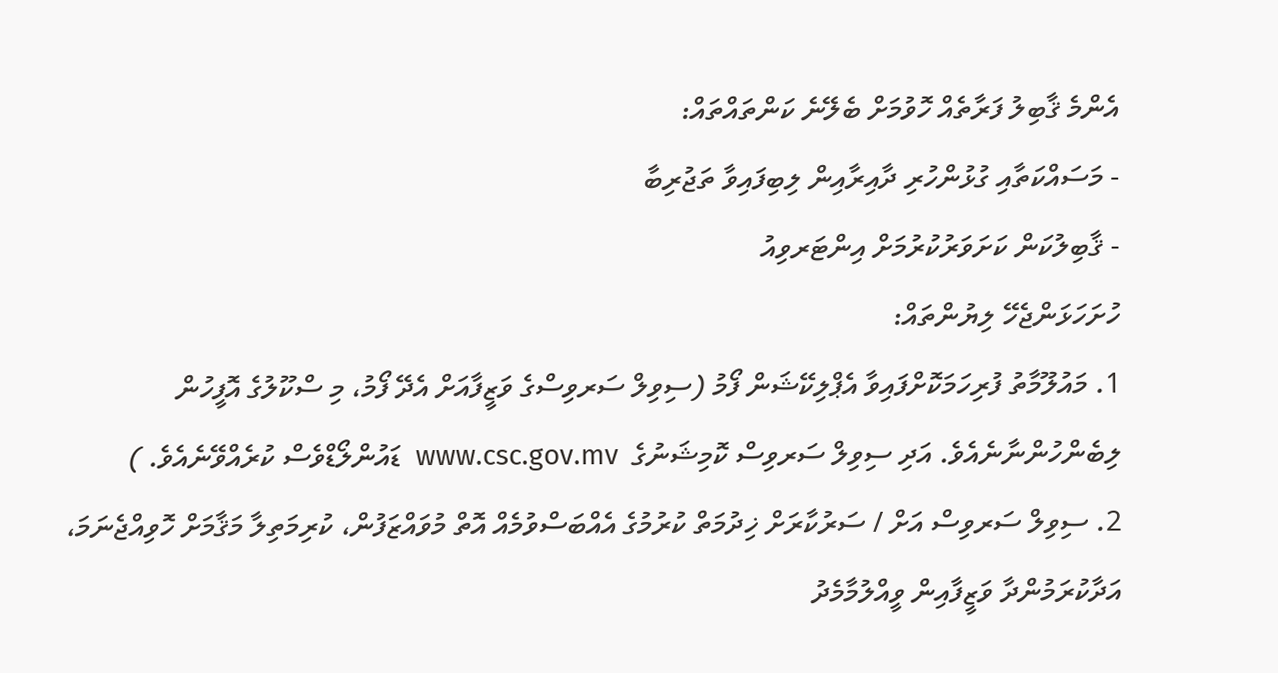އެންމެ ޤާބިލު ފަރާތެއް ހޮވުމަށް ބެލޭނެ ކަންތައްތައް:
- މަސައްކަތާއި ގުޅުންހުރި ދާއިރާއިން ލިބިފައިވާ ތަޖުރިބާ
- ޤާބިލުކަން ކަށަވަރުކުރުމަށް އިންޓަރވިއު
ހުށަހަޅަންޖެހޭ ލިޔުންތައް:
1. މައުލޫމާތު ފުރިހަމަކޮށްފައިވާ އެޕްލިކޭޝަން ފޯމު (ސިވިލް ސަރވިސްގެ ވަޒީފާއަށް އެދޭ ފޯމު، މި ސްކޫލުގެ އޮފީހުން ލިބެންހުންނާނެއެވެ. އަދި ސިވިލް ސަރވިސް ކޮމިޝަނުގެ  www.csc.gov.mv  ޑައުންލޯޑްވެސް ކުރެއްވޭނެއެވެ. )
2. ސިވިލް ސަރވިސް އަށް / ސަރުކާރަށް ޚިދުމަތް ކުރުމުގެ އެއްބަސްވުމެއް އޮތް މުވައްޒަފުން، ކުރިމަތިލާ މަޤާމަށް ހޮވިއްޖެނަމަ،  އަދާކުރަމުންދާ ވަޒީފާއިން ވީއްލުމާމެދު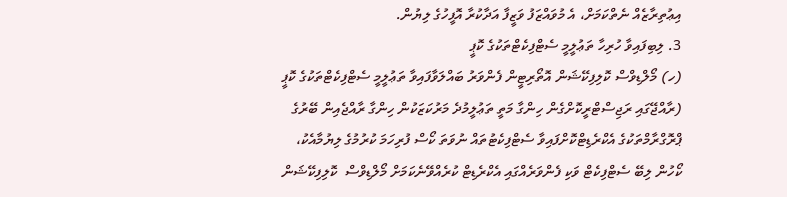އިޢުތިރާޒެއް ނެތްކަމަށް، އެ މުވައްޒަފު ވަޒީފާ އަދާކުރާ އޮފީހުގެ ލިޔުން.
3. ލިބިފައިވާ ހުރިހާ ތަޢުލީމީ ސެޓްފިކެޓްތަކުގެ ކޮޕީ
(ހ) މޯލްޑިވްސް ކޮލިފިކޭޝަން އޮތޯރިޓީން ފެންވަރު ބައްލަވާފައިވާ ތަޢުލީމީ ސެޓްފިކެޓްތަކުގެ ކޮޕީ (ރާއްޖޭގައި ރަޖިސްޓްރީކޮށްގެން ހިންގާ މަތީ ތަޢުލީމުދެ މަރުކަޒަކުން ހިންގާ ރާއްޖެއިން ބޭރުގެ ޕްރޮގްރާމްތަކުގެ އެކްރެޑިޓްކޮށްފައިވާ ސެޓްފިކެޓުތައް ނުވަތަ ކޯސް ފުރިހަމަ ކުރުމުގެ ލިޔުމާއެކު، ކޯހުން ލިބޭ ސެޓްފިކެޓް ވަކި ފެންވަރެއްގައި އެކްރެޑިޓް ކުރެއްވޭނެކަމަށް މޯލްޑިވްސް  ކޮލިފިކޭޝަން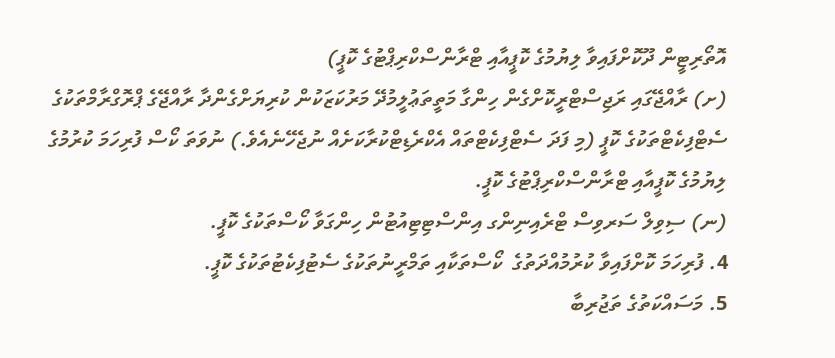އޮތޯރިޓީން ދޫކޮށްފައިވާ ލިޔުމުގެ ކޮޕީއާއި ޓްރާންސްކްރިޕްޓުގެ ކޮޕީ)
(ށ) ރާއްޖޭގައި ރަޖިސްޓްރީކޮށްގެން ހިންގާ މަތީތަޢުލީމުދޭ މަރުކަޒަކުން ކުރިޔަށްގެންދާ ރާއްޖޭގެ ޕްރޮގްރާމްތަކުގެ ސެޓްފިކެޓްތަކުގެ ކޮޕީ (މި ފަދަ ސެޓްފިކެޓްތައް އެކްރެޑިޓްކުރާކަށެއް ނުޖެހޭނެއެވެ.) ނުވަތަ ކޯސް ފުރިހަމަ ކުރުމުގެ ލިޔުމުގެ ކޮޕީއާއި ޓްރާންސްކްރިޕްޓުގެ ކޮޕީ.
(ނ) ސިވިލް ސަރވިސް ޓްރެއިނިންގ އިންސްޓިޓިއުޓުން ހިންގަވާ ކޯސްތަކުގެ ކޮޕީ.
4. ފުރިހަމަ ކޮށްފައިވާ ކުރުމުއްދަތުގެ  ކޯސްތަކާއި ތަމްރީނުތަކުގެ ސެޓުފިކެޓުތަކުގެ ކޮޕީ.
5. މަސައްކަތުގެ ތަޖުރިބާ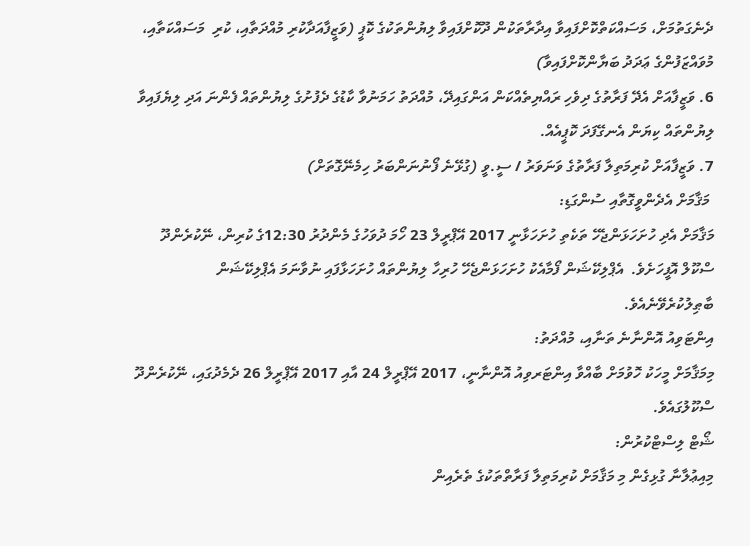ދެނެގަތުމަށް، މަސައްކަތްކޮށްފައިވާ އިދާރާތަކުން ދޫކޮށްފައިވާ ލިޔުންތަކުގެ ކޮޕީ (ވަޒީފާއަދާކުރި މުއްދަތާއި، ކުރި  މަސައްކަތާއި، މުވައްޒަފުންގެ ޢަދަދު ބަޔާންކޮށްފައިވާ)
6. ވަޒީފާއަށް އެދޭ ފަރާތުގެ ދިވެހި ރައްޔިތެއްކަން އަންގައިދޭ، މުއްދަތު ހަމަނުވާ ކާޑުގެ ދެފުށުގެ ލިޔުންތައް ފެންނަ އަދި ލިޔެފައިވާ  ލިޔުންތައް ކިޔަން އެނގޭފަދަ ކޮޕީއެއް.
7. ވަޒީފާއަށް ކުރިމަތިލާ ފަރާތުގެ ވަނަވަރު / ސީ.ވީ (ގުޅޭނެ ފޯނުނަންބަރު ހިމެނޭގޮތަށް)
 މަޤާމަށް އެދެންވީގޮތާއި ސުންގަޑި:
މަޤާމަށް އެދި ހުށަހަޅަންޖެހޭ ތަކެތި ހުށަހަޅާނީ 2017 އޭޕްރީލް 23 ހޯމަ ދުވަހުގެ މެންދުރު 12:30ގެ ކުރިން، ނޭކުރެންދޫ ސްކޫލް އޮފީހަށެވެ.  އެޕްލިކޭޝަން ފޯމާއެކު ހުށަހަޅަންޖެހޭ ހުރިހާ ލިޔުންތައް ހުށަހަޅާފައި ނުވާނަމަ އެޕްލިކޭޝަން ބާޠިލުކުރެވޭނެއެވެ.
އިންޓަވިއު އޮންނާނެ ތަނާއި، މުއްދަތު:
މިމަޤާމަށް މީހަކު ހޮވުމަށް ބާއްވާ އިންޓަރވިއު އޮންނާނީ، 2017 އޭޕްރީލް 24 އާއި 2017 އޭޕްރީލް 26 ދެމެދުގައި، ނޭކުރެންދޫ ސްކޫލުގައެވެ.
ޝޯޓް ލިސްޓްކުރުން:
މިއިޢުލާނާ ގުޅިގެން މި މަޤާމަށް ކުރިމަތިލާ ފަރާތްތަކުގެ ތެރެއިން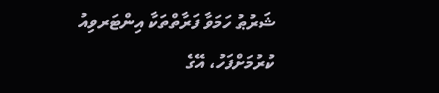ޝަރުޠު ހަމަވާ ފަރާތްތަކާ އިންޓަރވިއު ކުރުމަށްފަހު، އޭގެ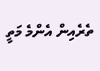ތެރެއިން އެންމެ މަތީ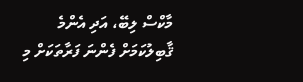މާކްސް ލިބޭ، އަދި އެންމެ ޤާބިލުކަމަށް ފެންނަ ފަރާތަކަށް މި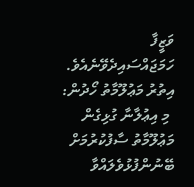ވަޒީފާ ހަމަޖައްސައިދެވޭނެއެވެ.
އިތުރު މަޢުލޫމާތު ހޯދުން:
 މި އިޢުލާނާ ގުޅިގެން މަޢުލޫމާތު ސާފުކުރުމަށް ބޭނުންފުޅުވެލައްވާ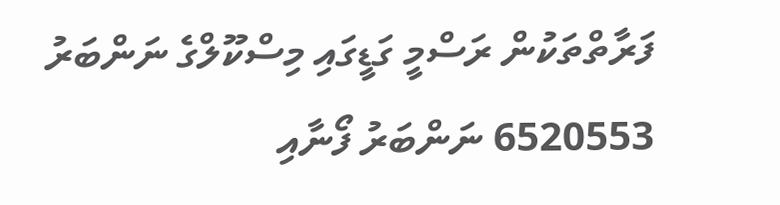ފަރާތްތަކުން ރަސްމީ ގަޑީގައި މިސްކޫލްގެ ނަންބަރު 6520553 ނަންބަރު ފޯނާއި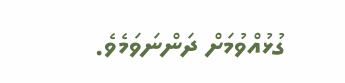ގުޅުއްވުމަށް ދަންނަވަމެވެ.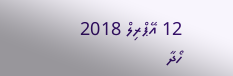12 އޭޕްރިލް 2018
ހޯދާ